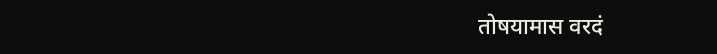तोषयामास वरदं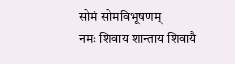सोमं सोमविभूषणम्
नमः शिवाय शान्ताय शिवायै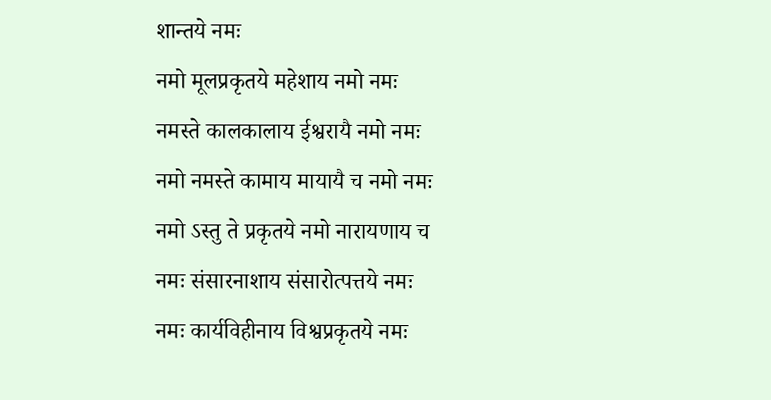शान्तये नमः
नमो मूलप्रकृतये महेशाय नमो नमः
नमस्ते कालकालाय ईश्वरायै नमो नमः
नमो नमस्ते कामाय मायायै च नमो नमः
नमो ऽस्तु ते प्रकृतये नमो नारायणाय च
नमः संसारनाशाय संसारोत्पत्तये नमः
नमः कार्यविहीनाय विश्वप्रकृतये नमः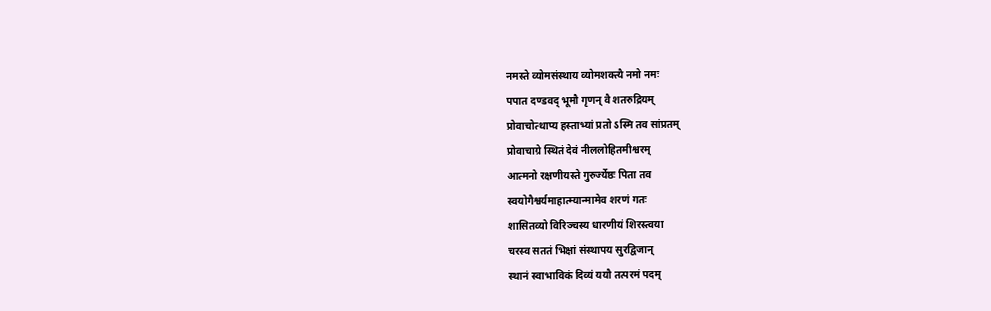नमस्ते व्योमसंस्थाय व्योमशक्त्यै नमो नमः
पपात दण्डवद् भूमौ गृणन् वै शतरुद्रियम्
प्रोवाचोत्थाप्य हस्ताभ्यां प्रतो ऽस्मि तव सांप्रतम्
प्रोवाचाग्रे स्थितं देवं नीललोहितमीश्वरम्
आत्मनो रक्षणीयस्ते गुरुर्ज्येष्ठः पिता तव
स्वयोगैश्वर्यमाहात्म्यान्मामेव शरणं गतः
शासितव्यो विरिञ्चस्य धारणीयं शिरस्त्वया
चरस्व सततं भिक्षां संस्थापय सुरद्विजान्
स्थानं स्वाभाविकं दिव्यं ययौ तत्परमं पदम्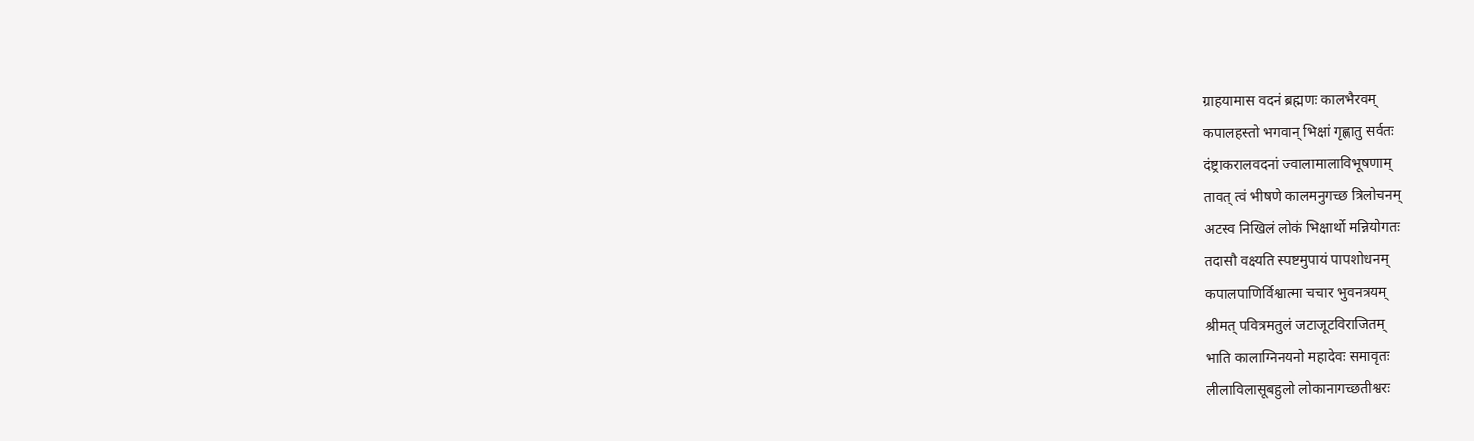ग्राहयामास वदनं ब्रह्मणः कालभैरवम्
कपालहस्तो भगवान् भिक्षां गृह्णातु सर्वतः
दंष्ट्राकरालवदनां ज्वालामालाविभूषणाम्
तावत् त्वं भीषणे कालमनुगच्छ त्रिलोचनम्
अटस्व निखिलं लोकं भिक्षार्थो मन्नियोगतः
तदासौ वक्ष्यति स्पष्टमुपायं पापशोधनम्
कपालपाणिर्विश्वात्मा चचार भुवनत्रयम्
श्रीमत् पवित्रमतुलं जटाजूटविराजितम्
भाति कालाग्निनयनो महादेवः समावृतः
लीलाविलासूबहुलो लोकानागच्छतीश्वरः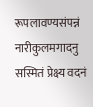रूपलावण्यसंपन्नं नारीकुलमगादनु
सस्मितं प्रेक्ष्य वदनं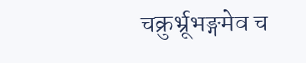चक्रुर्भ्रूभङ्गमेव च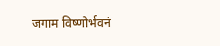जगाम विष्णोर्भवनं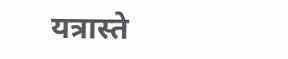यत्रास्ते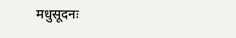मधुसूदनः